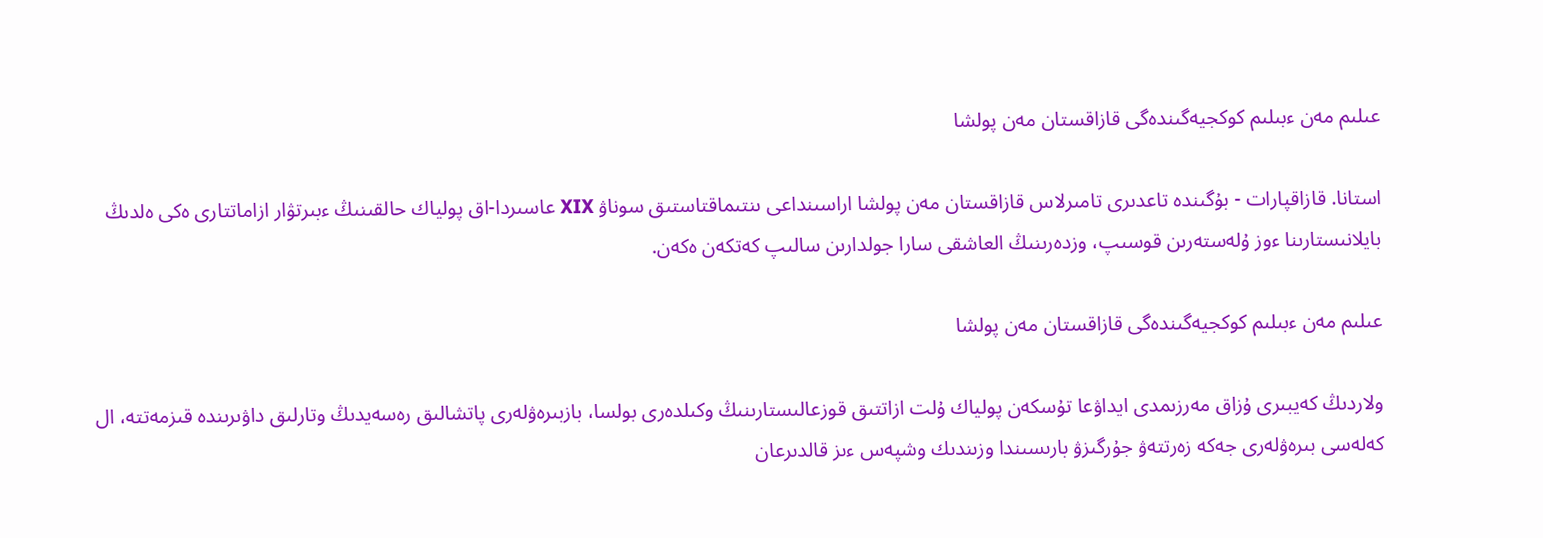عىلىم مەن ءبىلىم كوكجيەگىندەگى قازاقستان مەن پولشا

استانا. قازاقپارات - بۇگىندە تاعدىرى تامىرلاس قازاقستان مەن پولشا اراسىنداعى ىنتىماقتاستىق سوناۋ XIX عاسىردا-اق پولياك حالقىنىڭ ءبىرتۋار ازاماتتارى ەكى ەلدىڭ بايلانىستارىنا ءوز ۇلەستەرىن قوسىپ، وزدەرىنىڭ العاشقى سارا جولدارىن سالىپ كەتكەن ەكەن.

عىلىم مەن ءبىلىم كوكجيەگىندەگى قازاقستان مەن پولشا

ولاردىڭ كەيبىرى ۇزاق مەرزىمدى ايداۋعا تۇسكەن پولياك ۇلت ازاتتىق قوزعالىستارىنىڭ وكىلدەرى بولسا، بازبىرەۋلەرى پاتشالىق رەسەيدىڭ وتارلىق داۋىرىندە قىزمەتتە، ال كەلەسى بىرەۋلەرى جەكە زەرتتەۋ جۇرگىزۋ بارىسىندا وزىندىك وشپەس ءىز قالدىرعان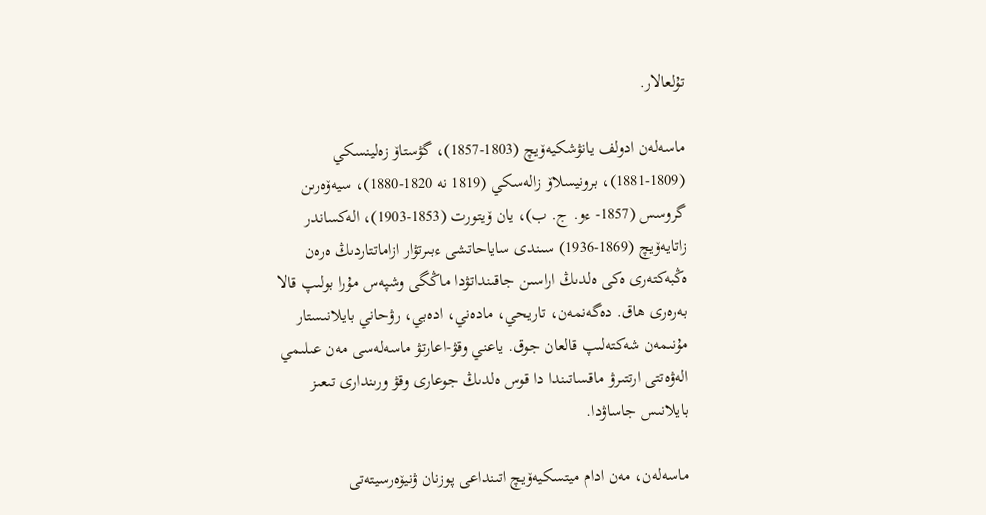تۇلعالار.

ماسەلەن ادولف يانۋشكيەۆيچ (1803-1857)، گۋستاۆ زەلينسكي (1809-1881)، برونيسلاۆ زالەسكي (1819 نە 1820-1880)، سيەۆەرىن گروسس (1857- ءو. ج. ب)، يان ۆيتورت (1853-1903)، الەكساندر زاتايەۆيچ (1869-1936) سىندى ساياحاتشى ءبىرتۋار ازاماتتاردىڭ ەرەن ەڭبەكتەرى ەكى ەلدىڭ اراسىن جاقىنداتۋدا ماڭگى وشپەس مۇرا بولىپ قالا بەرەرى ھاق. دەگەنمەن، تاريحي، مادەني، ادەبي، رۋحاني بايلانىستار مۇنىمەن شەكتەلىپ قالعان جوق. ياعني وقۋ-اعارتۋ ماسەلەسى مەن عىلىمي الەۋەتتى ارتتىرۋ ماقساتىندا دا قوس ەلدىڭ جوعارى وقۋ ورىندارى تىعىز بايلانىس جاساۋدا.

ماسەلەن، مەن ادام ميتسكيەۆيچ اتىنداعى پوزنان ۋنيۆەرسيتەتى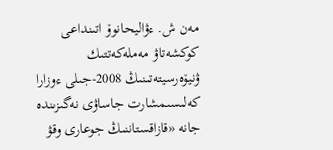مەن ش. ءۋاليحانوۆ اتىنداعى كوكشەتاۋ مەملەكەتتىك ۋنيۆەرسيتەتىنىڭ 2008-جىلى ءوزارا كەلىسىمشارت جاساۋى نەگىزىندە جانە «قازاقستاننىڭ جوعارى وقۋ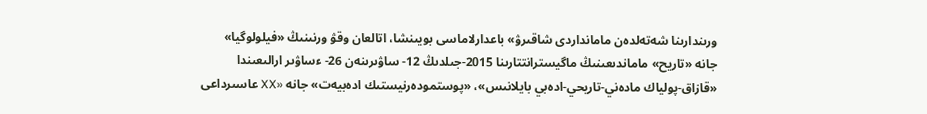ورىندارىنا شەتەلدەن مامانداردى شاقىرۋ» باعدارلاماسى بويىنشا، اتالعان وقۋ ورنىنىڭ «فيلولوگيا» جانە «تاريح» ماماندىعىنىڭ ماگيسترانتتارىنا 2015-جىلدىڭ 12- ساۋىرىنەن 26- ءساۋىر ارالىعىندا «قازاق-پولياك مادەني-تاريحي-ادەبي بايلانىس»، «پوستمودەرنيستىك ادەبيەت» جانە «XX عاسىرداعى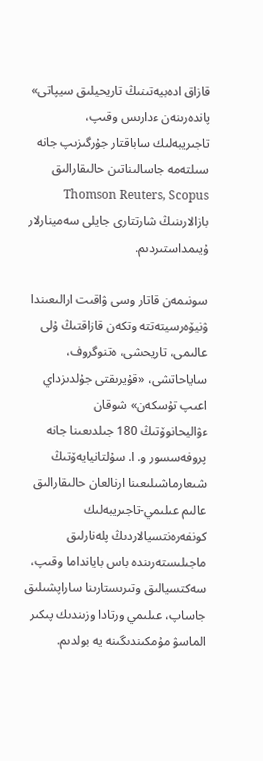قازاق ادەبيەتىنىڭ تاريحيلىق سيپاتى» پاندەرىنەن ءدارىس وقىپ، تاجىريبەلىك ساباقتار جۇرگىزىپ جانە سىلتەمە جاسالىناتىن حالىقارالىق Thomson Reuters, Scopus بازالارىنىڭ شارتتارى جايلى سەمينارلار ۇيىمداستىردىم.

سونىمەن قاتار وسى ۋاقىت ارالىعىندا ۋنيۆەرسيتەتتە وتكەن قازاقتىڭ ۇلى عالىمى، تاريحشى، ەتنوگروف، ساياحاتشى، «قۇيرىقتى جۇلدىزداي اعىپ تۇسكەن» شوقان ءۋاليحانوۆتىڭ 180 جىلدىعىنا جانە پروفەسسور و. ا. سۇلتانيايەۆتىڭ شىعارماشىلىعىنا ارنالعان حالىقارالىق عالىم عىلىمي-تاجىريبەلىك كونفەرەنتسيالاردىڭ پلەنارلىق ماجىلىستەرىندە باس بايانداما وقىپ، سەكتسيالىق وتىرىستارىنا ساراپشىلىق جاساپ، عىلىمي ورتادا وزىندىك پىكىر الماسۋ مۇمكىندىگىنە يە بولدىم.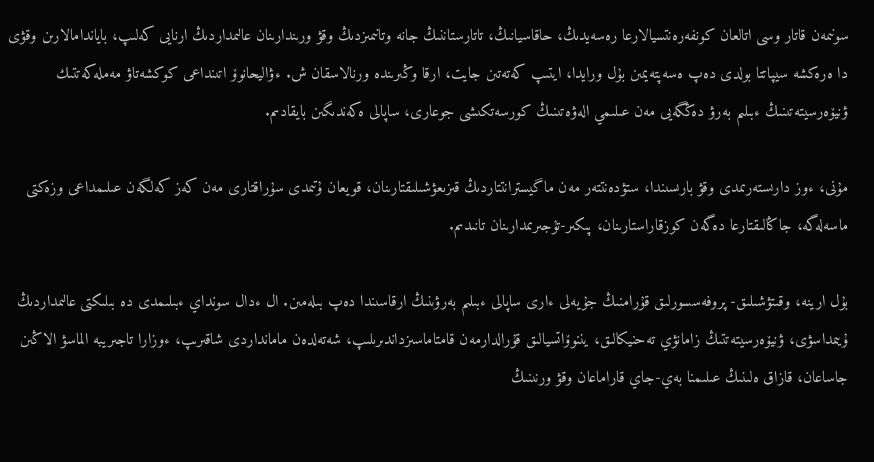سونىمەن قاتار وسى اتالعان كونفەرەنتسيالارعا رەسەيدىڭ، حاقاسيانىڭ، تاتارستاننىڭ جانە وتانىمىزدىڭ وقۋ ورىندارىنان عالىمداردىڭ ارنايى كەلىپ، باياندامالارىن وقۋى دا ەرەكشە سيپاتتا بولدى دەپ ەسەپتەيمىن بۇل ورايدا، ايتىپ كەتەتىن جايت، ارقا وڭىرىندە ورنالاسقان ش. ءۋاليحانوۆ اتىنداعى كوكشەتاۋ مەملەكەتتىك ۋنيۆەرسيتەتىنىڭ ءبىلىم بەرۋ دەڭگەيى مەن عىلىمي الەۋەتىنىڭ كورسەتكىشى جوعارى، ساپالى ەكەندىگىن بايقادىم.

مۇنى، ءوز دارىستەرىمدى وقۋ بارىسىندا، ستۋدەنتتەر مەن ماگيسترانتتاردىڭ قىزىعۋشىلىقتارىنان، قويعان ۇتىمدى سۇراقتارى مەن كەز كەلگەن عىلىمداعى وزەكتى ماسەلەگە، جاڭالىقتارعا دەگەن كوزقاراستارىنان، پىكىر-تۇجىرىمدارىنان تانىدىم.

بۇل ارينە، وقىتۋشىلىق- پروفەسسورلىق قۇرامنىڭ جۇيەلى ءارى ساپالى ءبىلىم بەرۋىنىڭ ارقاسىندا دەپ بىلەمىن. ال ءدال سونداي ءبىلىمدى دە بىلىكتى عالىمداردىڭ ۇيىمداسۋى، ۋنيۆەرسيتەتتىڭ زامانۋي تەحنيكالىق، يننوۆاتسيالىق قۇرالدارمەن قامتاماسىزداندىرىلىپ، شەتەلدەن مامانداردى شاقىرىپ، ءوزارا تاجىريبە الماسۋ الاڭىن جاساعان، قازاق ەلىنىڭ عىلىمنا بەي-جاي قاراماعان وقۋ ورنىنىڭ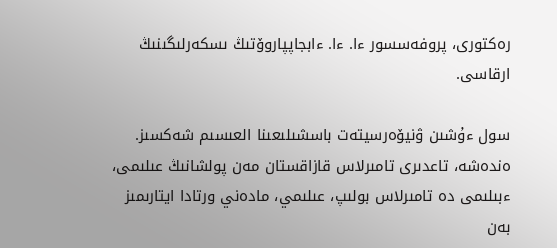رەكتورى، پروفەسسور ءا. ءا. ءابجاپپاروۆتىڭ ىسكەرلىگىنىڭ ارقاسى.

سول ءۇشىن ۋنيۆەرسيتەت باسشىلىعىنا العىسىم شەكسىز. ەندەشە، تاعدىرى تامىرلاس قازاقستان مەن پولشانىڭ عىلىمى، ءبىلىمى دە تامىرلاس بولىپ، عىلىمي، مادەني ورتادا ايتارىمىز بەن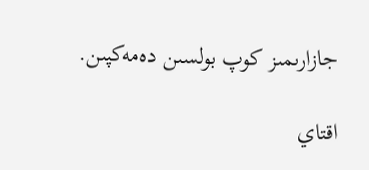جازارىمىز كوپ بولسىن دەمەكپىن.

اقتاي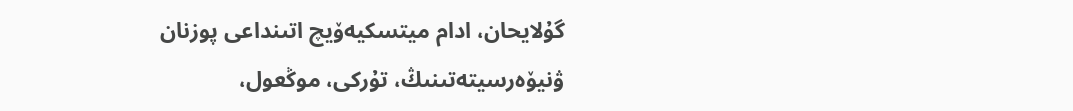گۇلايحان، ادام ميتسكيەۆيچ اتىنداعى پوزنان ۋنيۆەرسيتەتىنىڭ، تۇركى، موڭعول،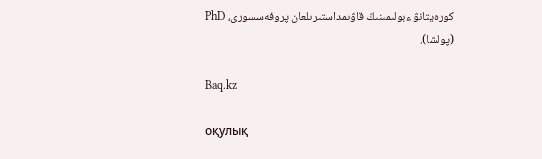كورەيتانۋ ءبولىمىنىڭ قاۋىمداستىرىلعان پروفەسسورى، PhD (پولشا).

Baq.kz

оқулық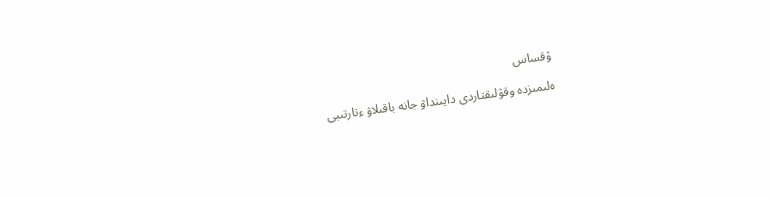ۇقساس

ەلىمىزدە وقۋلىقتاردى دايىنداۋ جانە باقىلاۋ ءتارتىبى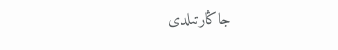جاڭارتىلدى